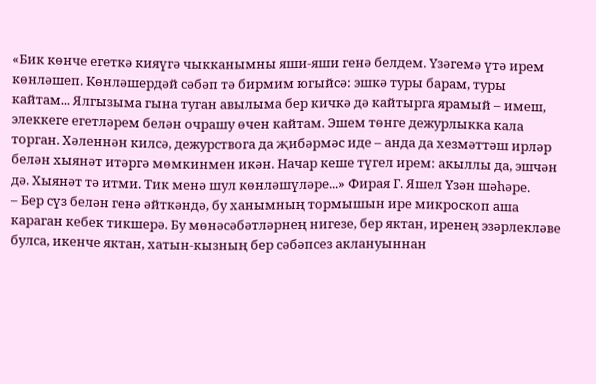«Бик көнче егеткә кияүгә чыкканымны яши-яши генә белдем. Үзәгемә үтә ирем көнләшеп. Көнләшердәй сәбәп тә бирмим югыйсә: эшкә туры барам, туры кайтам... Ялгызыма гына туган авылыма бер кичкә дә кайтырга ярамый – имеш, элеккеге егетләрем белән очрашу өчен кайтам. Эшем төнге дежурлыкка кала торган. Хәленнән килсә, дежурствога да җибәрмәс иде – анда да хезмәттәш ирләр белән хыянәт итәргә мөмкинмен икән. Начар кеше түгел ирем: акыллы да, эшчән дә. Хыянәт тә итми. Тик менә шул көнләшүләре...» Фирая Г. Яшел Үзән шәһәре.
– Бер сүз белән генә әйткәндә, бу ханымның тормышын ире микроскоп аша караган кебек тикшерә. Бу мөнәсәбәтләрнең нигезе, бер яктан, иренең эзәрлекләве булса, икенче яктан, хатын-кызның бер сәбәпсез аклануыннан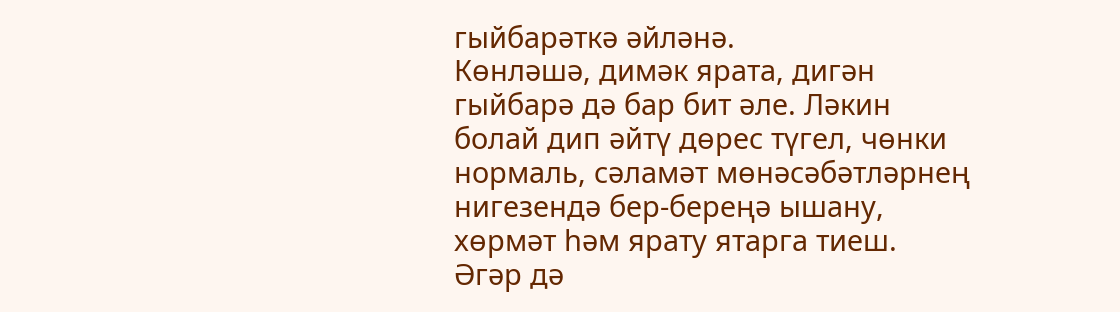гыйбарәткә әйләнә.
Көнләшә, димәк ярата, дигән гыйбарә дә бар бит әле. Ләкин болай дип әйтү дөрес түгел, чөнки нормаль, сәламәт мөнәсәбәтләрнең нигезендә бер-береңә ышану, хөрмәт һәм ярату ятарга тиеш.
Әгәр дә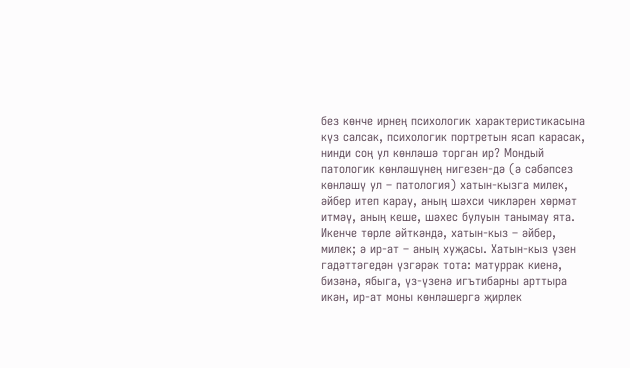без көнче ирнең психологик характеристикасына күз салсак, психологик портретын ясап карасак, нинди соң ул көнләшә торган ир? Мондый патологик көнләшүнең нигезен-дә (ә сәбәпсез көнләшү ул – патология) хатын-кызга милек, әйбер итеп карау, аның шәхси чикләрен хөрмәт итмәү, аның кеше, шәхес булуын танымау ята. Икенче төрле әйткәндә, хатын-кыз – әйбер, милек; ә ир-ат – аның хуҗасы. Хатын-кыз үзен гадәттәгедән үзгәрәк тота: матуррак киенә, бизәнә, ябыга, үз-үзенә игътибарны арттыра икән, ир-ат моны көнләшергә җирлек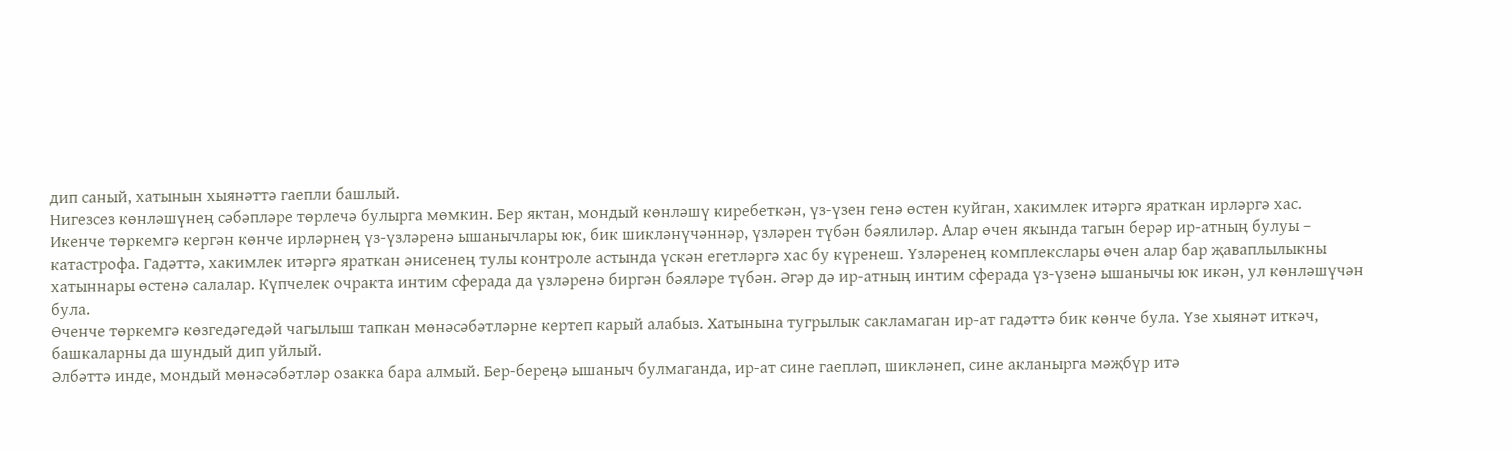дип саный, хатынын хыянәттә гаепли башлый.
Нигезсез көнләшүнең сәбәпләре төрлечә булырга мөмкин. Бер яктан, мондый көнләшү киребеткән, үз-үзен генә өстен куйган, хакимлек итәргә яраткан ирләргә хас.
Икенче төркемгә кергән көнче ирләрнең үз-үзләренә ышанычлары юк, бик шикләнүчәннәр, үзләрен түбән бәялиләр. Алар өчен якында тагын берәр ир-атның булуы – катастрофа. Гадәттә, хакимлек итәргә яраткан әнисенең тулы контроле астында үскән егетләргә хас бу күренеш. Үзләренең комплекслары өчен алар бар җаваплылыкны хатыннары өстенә салалар. Күпчелек очракта интим сферада да үзләренә биргән бәяләре түбән. Әгәр дә ир-атның интим сферада үз-үзенә ышанычы юк икән, ул көнләшүчән була.
Өченче төркемгә көзгедәгедәй чагылыш тапкан мөнәсәбәтләрне кертеп карый алабыз. Хатынына тугрылык сакламаган ир-ат гадәттә бик көнче була. Үзе хыянәт иткәч, башкаларны да шундый дип уйлый.
Әлбәттә инде, мондый мөнәсәбәтләр озакка бара алмый. Бер-береңә ышаныч булмаганда, ир-ат сине гаепләп, шикләнеп, сине акланырга мәҗбүр итә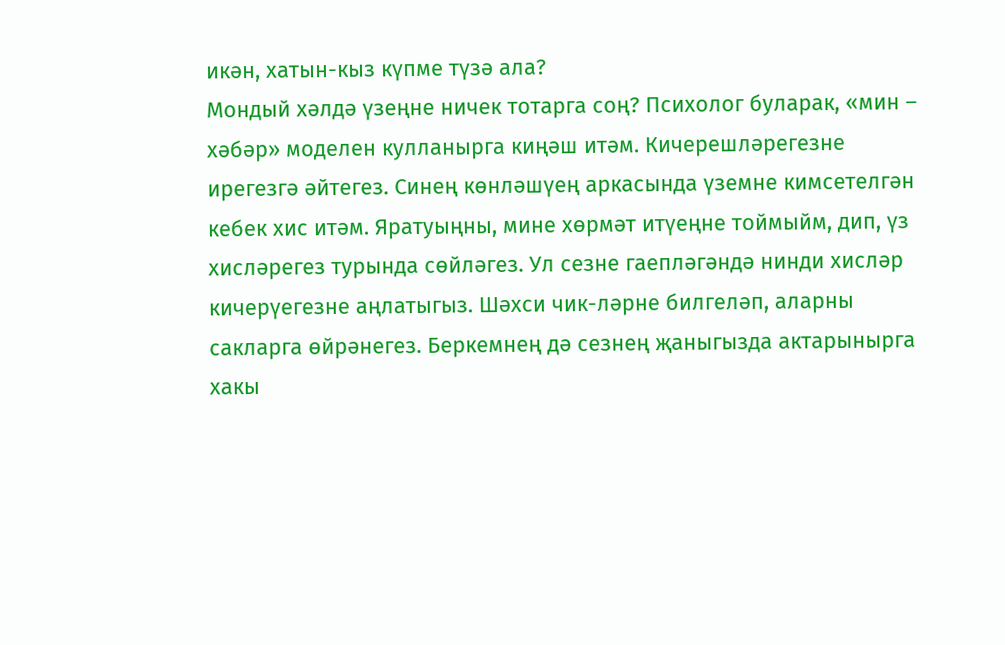икән, хатын-кыз күпме түзә ала?
Мондый хәлдә үзеңне ничек тотарга соң? Психолог буларак, «мин – хәбәр» моделен кулланырга киңәш итәм. Кичерешләрегезне ирегезгә әйтегез. Синең көнләшүең аркасында үземне кимсетелгән кебек хис итәм. Яратуыңны, мине хөрмәт итүеңне тоймыйм, дип, үз хисләрегез турында сөйләгез. Ул сезне гаепләгәндә нинди хисләр кичерүегезне аңлатыгыз. Шәхси чик-ләрне билгеләп, аларны сакларга өйрәнегез. Беркемнең дә сезнең җаныгызда актарынырга хакы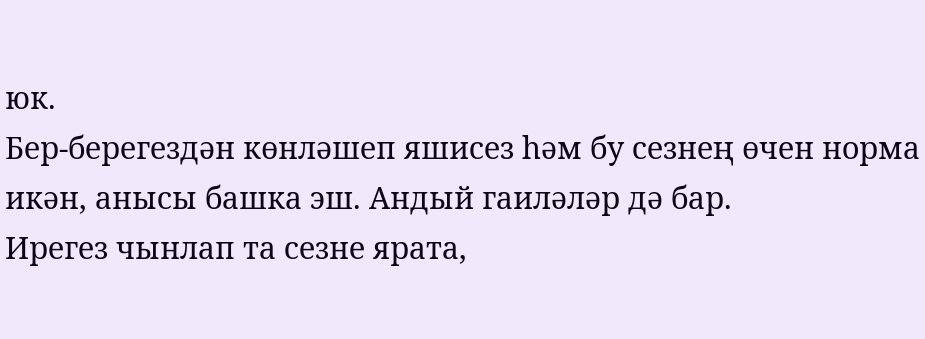юк.
Бер-берегездән көнләшеп яшисез һәм бу сезнең өчен норма икән, анысы башка эш. Андый гаиләләр дә бар.
Ирегез чынлап та сезне ярата,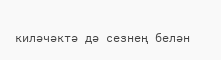киләчәктә дә сезнең белән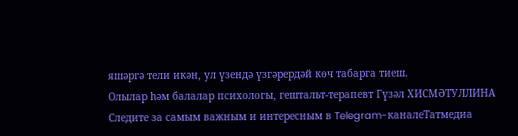яшәргә тели икән, ул үзендә үзгәрердәй көч табарга тиеш.
Олылар һәм балалар психологы, гештальт-терапевт Гүзәл ХИСМӘТУЛЛИНА
Следите за самым важным и интересным в Telegram-каналеТатмедиа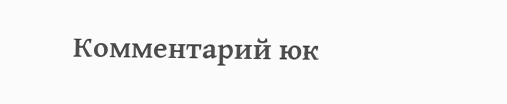Комментарий юк